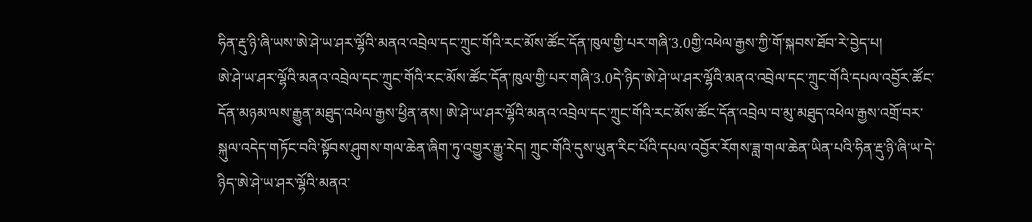ཧིན་རྡུ་ཉི་ཞི་ཡས་ཨེ་ཤེ་ཡ་ཤར་ལྷོའི་མནའ་འབྲེལ་དང་ཀྲུང་གོའི་རང་མོས་ཚོང་དོན་ཁུལ་གྱི་པར་གཞི་3.0གྱི་འཕེལ་རྒྱས་ཀྱི་གོ་སྐབས་ཐོབ་རེ་བྱེད་པ།
ཨེ་ཤེ་ཡ་ཤར་ལྷོའི་མནའ་འབྲེལ་དང་ཀྲུང་གོའི་རང་མོས་ཚོང་དོན་ཁུལ་གྱི་པར་གཞི་3.0དེ་ཉིད་ཨེ་ཤེ་ཡ་ཤར་ལྷོའི་མནའ་འབྲེལ་དང་ཀྲུང་གོའི་དཔལ་འབྱོར་ཚོང་དོན་མཉམ་ལས་རྒྱུན་མཐུད་འཕེལ་རྒྱས་ཕྱིན་ནས། ཨེ་ཤེ་ཡ་ཤར་ལྷོའི་མནའ་འབྲེལ་དང་ཀྲུང་གོའི་རང་མོས་ཚོང་དོན་འབྲེལ་བ་མུ་མཐུད་འཕེལ་རྒྱས་འགྲོ་བར་སྐུལ་འདེད་གཏོང་བའི་སྟོབས་ཤུགས་གལ་ཆེན་ཞིག་ཏུ་འགྱུར་རྒྱུ་རེད། ཀྲུང་གོའི་དུས་ཡུན་རིང་པོའི་དཔལ་འབྱོར་རོགས་ཟླ་གལ་ཆེན་ཡིན་པའི་ཧིན་རྡུ་ཉི་ཞི་ཡ་དེ་ཉིད་ཨེ་ཤེ་ཡ་ཤར་ལྷོའི་མནའ་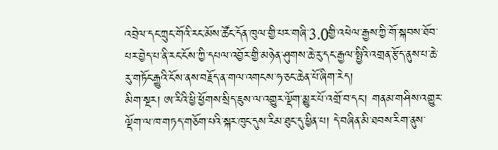འབྲེལ་དང་ཀྲུང་གོའི་རང་མོས་ཚོང་དོན་ཁུལ་གྱི་པར་གཞི་3.0གྱི་འཕེལ་རྒྱས་ཀྱི་གོ་སྐབས་ཐོབ་པར་བྱེད་པ་ནི་རང་ངོས་ཀྱི་དཔལ་འབྱོར་གྱི་མཉེན་ཤུགས་ཆེ་རུ་དང་རྒྱལ་སྤྱིའི་འགྲན་རྩོད་ནུས་པ་ཆེ་རུ་གཏོང་རྒྱུའི་ངོས་ནས་བརྗོད་ན་གལ་འགངས་ཧ་ཅང་ཆེན་པོ་ཞིག་རེད།
མིག་སྔར། ཨ་རིའི་ཕྱི་ཕྱོགས་སྲིད་ཇུས་ལ་འགྱུར་ལྡོག་མྱུར་པོ་འགྲོ་བ་དང་། གནམ་གཤིས་འགྱུར་ལྡོག་ལ་ཁ་གཏད་གཅོག་པའི་སྐར་ཁུང་དུས་རིམ་ཐུང་དུ་ཕྱིན་པ། དེ་བཞིན་མི་ཐབས་རིག་ནུས་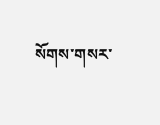སོགས་གསར་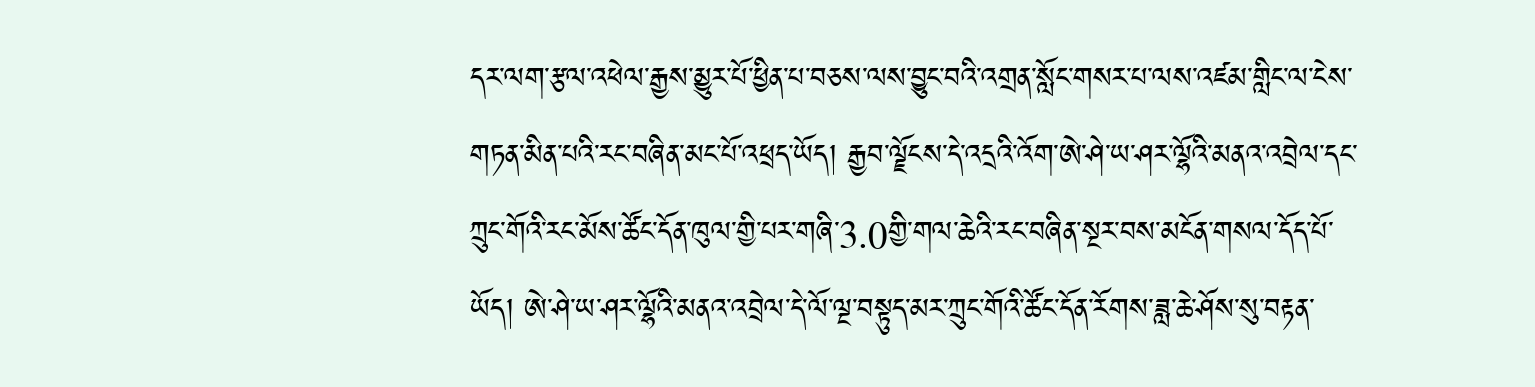དར་ལག་རྩལ་འཕེལ་རྒྱས་མྱུར་པོ་ཕྱིན་པ་བཅས་ལས་བྱུང་བའི་འགྲན་སློང་གསར་པ་ལས་འཛམ་གླིང་ལ་ངེས་གཏན་མིན་པའི་རང་བཞིན་མང་པོ་འཕྲད་ཡོད། རྒྱབ་ལྗོངས་དེ་འདྲའི་འོག་ཨེ་ཤེ་ཡ་ཤར་ལྷོའི་མནའ་འབྲེལ་དང་ཀྲུང་གོའི་རང་མོས་ཚོང་དོན་ཁུལ་གྱི་པར་གཞི་3.0གྱི་གལ་ཆེའི་རང་བཞིན་སྔར་བས་མངོན་གསལ་དོད་པོ་ཡོད། ཨེ་ཤེ་ཡ་ཤར་ལྷོའི་མནའ་འབྲེལ་དེ་ལོ་ལྔ་བསྟུད་མར་ཀྲུང་གོའི་ཚོང་དོན་རོགས་ཟླ་ཆེ་ཤོས་སུ་བརྟན་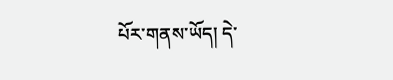པོར་གནས་ཡོད། དེ་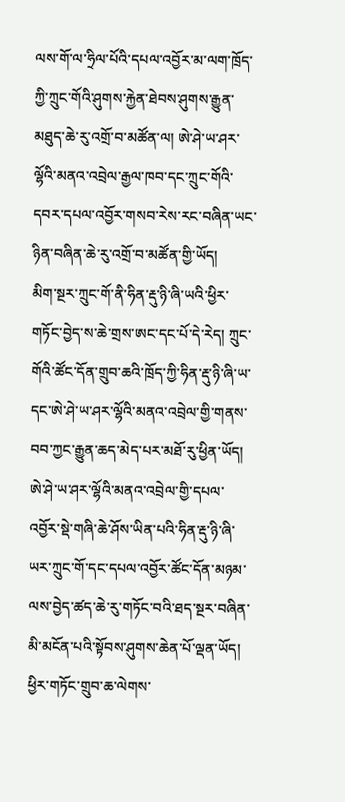ལས་གོ་ལ་ཧྲིལ་པོའི་དཔལ་འབྱོར་མ་ལག་ཁྲོད་ཀྱི་ཀྲུང་གོའི་ཤུགས་རྐྱེན་ཐེབས་ཤུགས་རྒྱུན་མཐུད་ཆེ་རུ་འགྲོ་བ་མཚོན་ལ། ཨེ་ཤེ་ཡ་ཤར་ལྷོའི་མནའ་འབྲེལ་རྒྱལ་ཁབ་དང་ཀྲུང་གོའི་དབར་དཔལ་འབྱོར་གསབ་རེས་རང་བཞིན་ཡང་ཉིན་བཞིན་ཆེ་རུ་འགྲོ་བ་མཚོན་གྱི་ཡོད།
མིག་སྔར་ཀྲུང་གོ་ནི་ཧིན་རྡུ་ཉི་ཞི་ཡའི་ཕྱིར་གཏོང་བྱེད་ས་ཆེ་གྲས་ཨང་དང་པོ་དེ་རེད། ཀྲུང་གོའི་ཚོང་དོན་གྲུབ་ཆའི་ཁྲོད་ཀྱི་ཧིན་རྡུ་ཉི་ཞི་ཡ་དང་ཨེ་ཤེ་ཡ་ཤར་ལྷོའི་མནའ་འབྲེལ་གྱི་གནས་བབ་ཀྱང་རྒྱུན་ཆད་མེད་པར་མཐོ་རུ་ཕྱིན་ཡོད། ཨེ་ཤེ་ཡ་ཤར་ལྷོའི་མནའ་འབྲེལ་གྱི་དཔལ་འབྱོར་སྡེ་གཞི་ཆེ་ཤོས་ཡིན་པའི་ཧིན་རྡུ་ཉི་ཞི་ཡར་ཀྲུང་གོ་དང་དཔལ་འབྱོར་ཚོང་དོན་མཉམ་ལས་བྱེད་ཚད་ཆེ་རུ་གཏོང་བའི་ཐད་སྔར་བཞིན་མི་མངོན་པའི་སྟོབས་ཤུགས་ཆེན་པོ་ལྡན་ཡོད། ཕྱིར་གཏོང་གྲུབ་ཆ་ལེགས་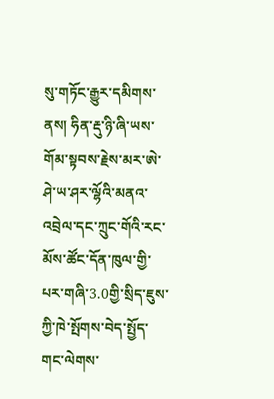སུ་གཏོང་རྒྱུར་དམིགས་ནས། ཧིན་རྡུ་ཉི་ཞི་ཡས་གོམ་སྟབས་རྗེས་མར་ཨེ་ཤེ་ཡ་ཤར་ལྷོའི་མནའ་འབྲེལ་དང་ཀྲུང་གོའི་རང་མོས་ཚོང་དོན་ཁུལ་གྱི་པར་གཞི་3.0གྱི་སྲིད་ཇུས་ཀྱི་ཁེ་སྤོགས་བེད་སྤྱོད་གང་ལེགས་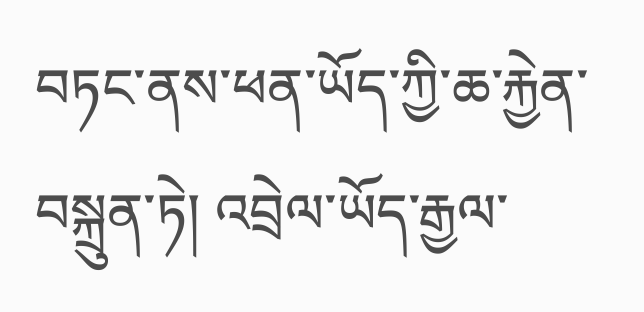བཏང་ནས་ཕན་ཡོད་ཀྱི་ཆ་རྐྱེན་བསྐྲུན་ཏེ། འབྲེལ་ཡོད་རྒྱལ་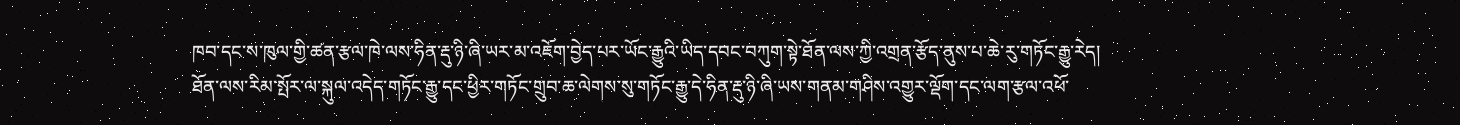ཁབ་དང་ས་ཁུལ་གྱི་ཚན་རྩལ་ཁེ་ལས་ཧིན་རྡུ་ཉི་ཞི་ཡར་མ་འཇོག་བྱེད་པར་ཡོང་རྒྱུའི་ཡིད་དབང་བཀུག་སྟེ་ཐོན་ལས་ཀྱི་འགྲན་རྩོད་ནུས་པ་ཆེ་རུ་གཏོང་རྒྱུ་རེད།
ཐོན་ལས་རིམ་སྤོར་ལ་སྐུལ་འདེད་གཏོང་རྒྱུ་དང་ཕྱིར་གཏོང་གྲུབ་ཆ་ལེགས་སུ་གཏོང་རྒྱུ་དེ་ཧིན་རྡུ་ཉི་ཞི་ཡས་གནམ་གཤིས་འགྱུར་ལྡོག་དང་ལག་རྩལ་འཕོ་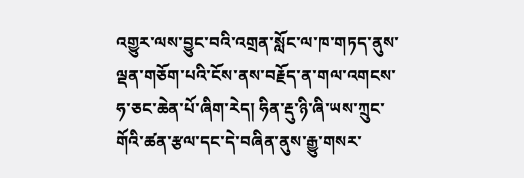འགྱུར་ལས་བྱུང་བའི་འགྲན་སློང་ལ་ཁ་གཏད་ནུས་ལྡན་གཅོག་པའི་ངོས་ནས་བརྗོད་ན་གལ་འགངས་ཧ་ཅང་ཆེན་པོ་ཞིག་རེད། ཧིན་རྡུ་ཉི་ཞི་ཡས་ཀྲུང་གོའི་ཚན་རྩལ་དང་དེ་བཞིན་ནུས་རྒྱུ་གསར་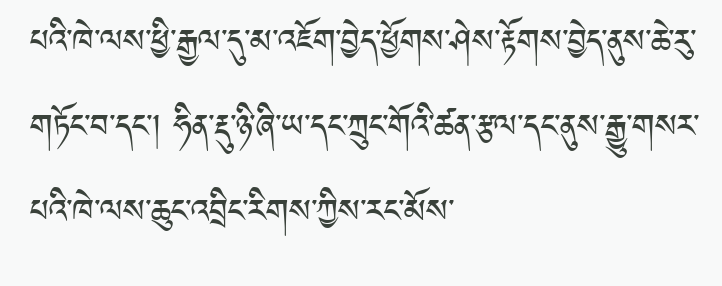པའི་ཁེ་ལས་ཕྱི་རྒྱལ་དུ་མ་འཇོག་བྱེད་ཕྱོགས་ཤེས་རྟོགས་བྱེད་ནུས་ཆེ་རུ་གཏོང་བ་དང་། ཧིན་རྡུ་ཉི་ཞི་ཡ་དང་ཀྲུང་གོའི་ཚན་རྩལ་དང་ནུས་རྒྱུ་གསར་པའི་ཁེ་ལས་ཆུང་འབྲིང་རིགས་ཀྱིས་རང་མོས་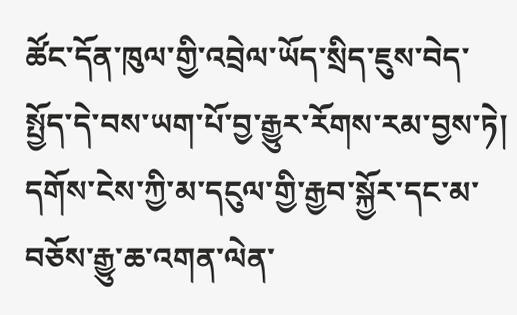ཚོང་དོན་ཁུལ་གྱི་འབྲེལ་ཡོད་སྲིད་ཇུས་བེད་སྤྱོད་དེ་བས་ཡག་པོ་བྱ་རྒྱུར་རོགས་རམ་བྱས་ཏེ། དགོས་ངེས་ཀྱི་མ་དངུལ་གྱི་རྒྱབ་སྐྱོར་དང་མ་བཅོས་རྒྱུ་ཆ་འགན་ལེན་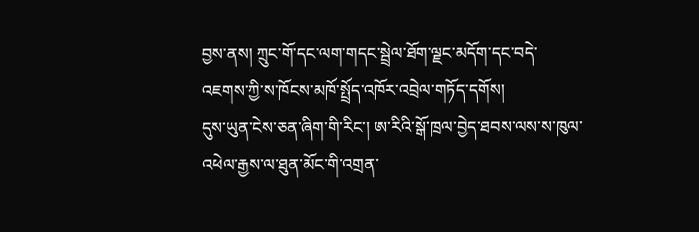བྱས་ནས། ཀྲུང་གོ་དང་ལག་གདང་སྦྲེལ་ཐོག་ལྗང་མདོག་དང་བདེ་འཇགས་ཀྱི་ས་ཁོངས་མཁོ་སྤྲོད་འཁོར་འབྲེལ་གཏོད་དགོས།
དུས་ཡུན་ངེས་ཅན་ཞིག་གི་རིང་། ཨ་རིའི་སྒོ་ཁྲལ་བྱེད་ཐབས་ལས་ས་ཁུལ་འཕེལ་རྒྱས་ལ་ཐུན་མོང་གི་འགྲན་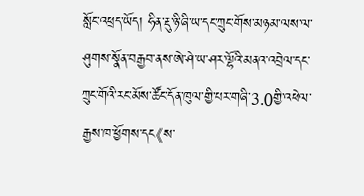སློང་འཕྲད་ཡོད། ཧིན་རྡུ་ཉི་ཞི་ཡ་དང་ཀྲུང་གོས་མཉམ་ལས་ལ་ཤུགས་སྣོན་བརྒྱབ་ནས་ཨེ་ཤེ་ཡ་ཤར་ལྷོའི་མནའ་འབྲེལ་དང་ཀྲུང་གོའི་རང་མོས་ཚོང་དོན་ཁུལ་གྱི་པར་གཞི་3.0གྱི་འཕེལ་རྒྱས་ཁ་ཕྱོགས་དང《ས་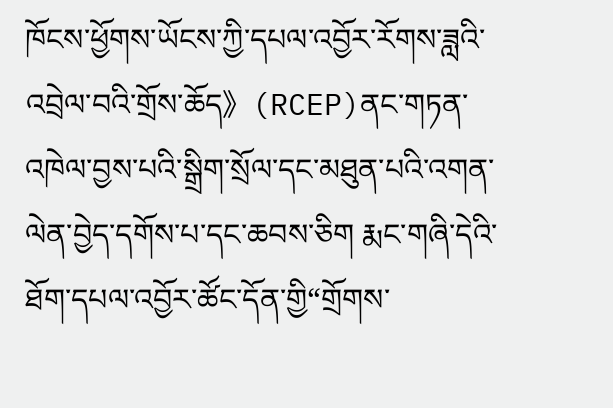ཁོངས་ཕྱོགས་ཡོངས་ཀྱི་དཔལ་འབྱོར་རོགས་ཟླའི་འབྲེལ་བའི་གྲོས་ཆོད》(RCEP)ནང་གཏན་འཁེལ་བྱས་པའི་སྒྲིག་སྲོལ་དང་མཐུན་པའི་འགན་ལེན་བྱེད་དགོས་པ་དང་ཆབས་ཅིག རྨང་གཞི་དེའི་ཐོག་དཔལ་འབྱོར་ཚོང་དོན་གྱི“གྲོགས་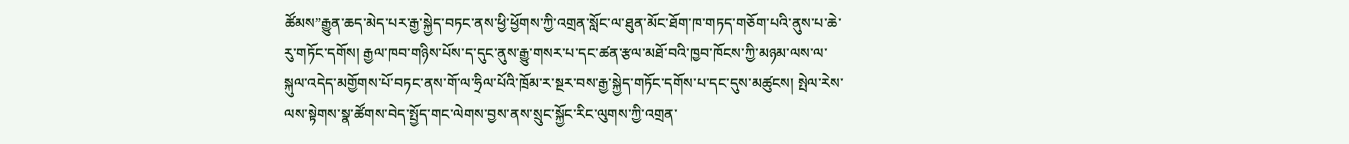ཚོམས”རྒྱུན་ཆད་མེད་པར་རྒྱ་སྐྱེད་བཏང་ནས་ཕྱི་ཕྱོགས་ཀྱི་འགྲན་སློང་ལ་ཐུན་མོང་ཐོག་ཁ་གཏད་གཅོག་པའི་ནུས་པ་ཆེ་རུ་གཏོང་དགོས། རྒྱལ་ཁབ་གཉིས་པོས་ད་དུང་ནུས་རྒྱུ་གསར་པ་དང་ཚན་རྩལ་མཐོ་བའི་ཁྱབ་ཁོངས་ཀྱི་མཉམ་ལས་ལ་སྐུལ་འདེད་མགྱོགས་པོ་བཏང་ནས་གོ་ལ་ཧྲིལ་པོའི་ཁྲོམ་ར་སྔར་བས་རྒྱ་སྐྱེད་གཏོང་དགོས་པ་དང་དུས་མཚུངས། སྤེལ་རེས་ལས་སྟེགས་སྣ་ཚོགས་བེད་སྤྱོད་གང་ལེགས་བྱས་ནས་སྲུང་སྐྱོང་རིང་ལུགས་ཀྱི་འགྲན་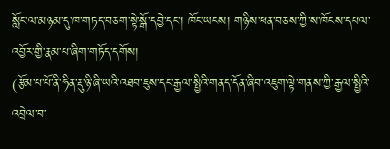སློང་ལ་མཉམ་དུ་ཁ་གཏད་བཅག་སྟེ་སྒོ་དབྱེ་དང་། ཁོང་ཡངས། གཉིས་ཕན་བཅས་ཀྱི་ས་ཁོངས་དཔལ་འབྱོར་གྱི་རྣམ་པ་ཞིག་གཏོད་དགོས།
(རྩོམ་པ་པོ་ནི་ཧིན་རྡུ་ཉི་ཞི་ཡའི་འཐབ་ཇུས་དང་རྒྱལ་སྤྱིའི་གནད་དོན་ཞིབ་འཇུག་ལྟེ་གནས་ཀྱི་རྒྱལ་སྤྱིའི་འབྲེལ་བ་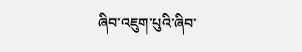ཞིབ་འཇུག་པུའི་ཞིབ་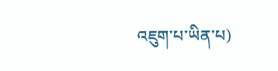འཇུག་པ་ཡིན་པ)